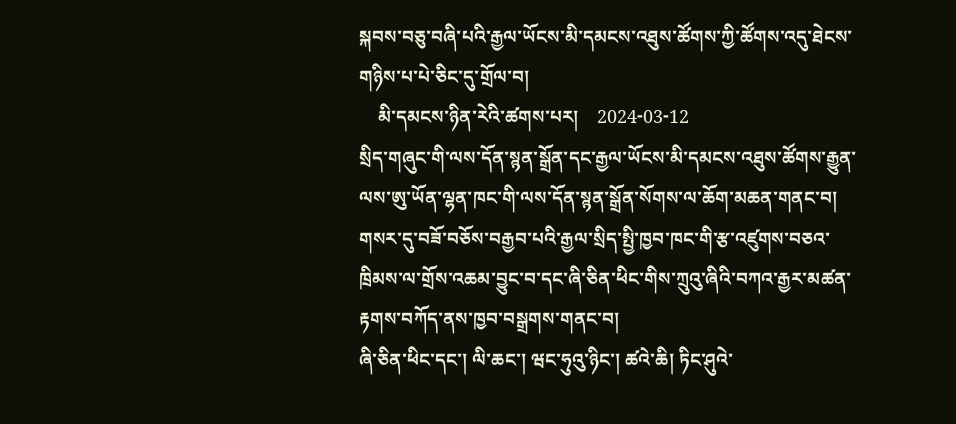སྐབས་བཅུ་བཞི་པའི་རྒྱལ་ཡོངས་མི་དམངས་འཐུས་ཚོགས་ཀྱི་ཚོགས་འདུ་ཐེངས་གཉིས་པ་པེ་ཅིང་དུ་གྲོལ་བ།
    མི་དམངས་ཉིན་རེའི་ཚགས་པར།    2024-03-12
སྲིད་གཞུང་གི་ལས་དོན་སྙན་སྒྲོན་དང་རྒྱལ་ཡོངས་མི་དམངས་འཐུས་ཚོགས་རྒྱུན་ལས་ཨུ་ཡོན་ལྷན་ཁང་གི་ལས་དོན་སྙན་སྒྲོན་སོགས་ལ་ཆོག་མཆན་གནང་བ།
གསར་དུ་བཟོ་བཅོས་བརྒྱབ་པའི་རྒྱལ་སྲིད་སྤྱི་ཁྱབ་ཁང་གི་རྩ་འཛུགས་བཅའ་ཁྲིམས་ལ་གྲོས་འཆམ་བྱུང་བ་དང་ཞི་ཅིན་ཕིང་གིས་ཀྲུའུ་ཞིའི་བཀའ་རྒྱར་མཚན་རྟགས་བཀོད་ནས་ཁྱབ་བསྒྲགས་གནང་བ།
ཞི་ཅིན་ཕིང་དང་། ལི་ཆང་། ཝང་ཧུའུ་ཉིང་། ཚའེ་ཆི། ཏིང་ཤུའེ་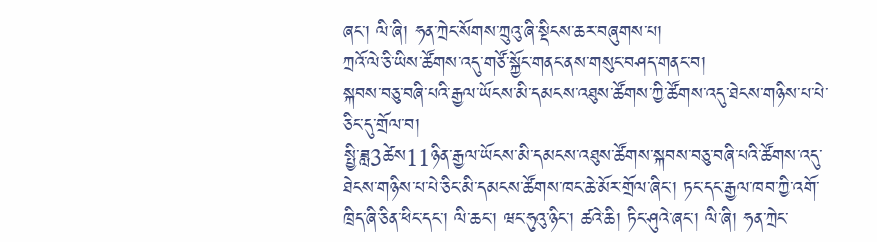ཞང་། ལི་ཞི། ཧན་ཀྲེང་སོགས་ཀྲུའུ་ཞི་སྡིངས་ཆར་བཞུགས་པ།
ཀྲའོ་ལེ་ཅི་ཡིས་ཚོགས་འདུ་གཙོ་སྐྱོང་གནང་ནས་གསུང་བཤད་གནང་བ།
སྐབས་བཅུ་བཞི་པའི་རྒྱལ་ཡོངས་མི་དམངས་འཐུས་ཚོགས་ཀྱི་ཚོགས་འདུ་ཐེངས་གཉིས་པ་པེ་ཅིང་དུ་གྲོལ་བ།
སྤྱི་ཟླ3ཚེས11ཉིན་རྒྱལ་ཡོངས་མི་དམངས་འཐུས་ཚོགས་སྐབས་བཅུ་བཞི་པའི་ཚོགས་འདུ་ཐེངས་གཉིས་པ་པེ་ཅིང་མི་དམངས་ཚོགས་ཁང་ཆེ་མོར་གྲོལ་ཞིང་། ཏང་དང་རྒྱལ་ཁབ་ཀྱི་འགོ་ཁྲིད་ཞི་ཅིན་ཕིང་དང་། ལི་ཆང་། ཝང་ཧུའུ་ཉིང་། ཚའེ་ཆི། ཏིང་ཤུའེ་ཞང་། ལི་ཞི། ཧན་ཀྲེང་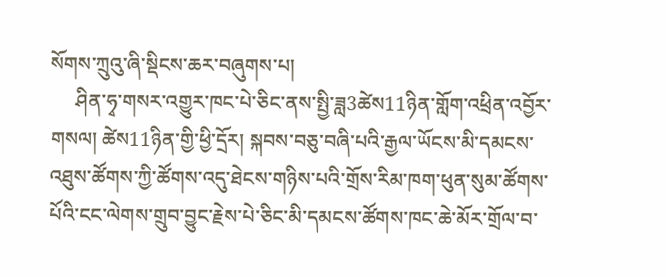སོགས་ཀྲུའུ་ཞི་སྡིངས་ཆར་བཞུགས་པ།
     ཤིན་ཧྭ་གསར་འགྱུར་ཁང་པེ་ཅིང་ནས་སྤྱི་ཟླ3ཚེས11ཉིན་གློག་འཕྲིན་འབྱོར་གསལ། ཚེས11ཉིན་གྱི་ཕྱི་དྲོར། སྐབས་བཅུ་བཞི་པའི་རྒྱལ་ཡོངས་མི་དམངས་འཐུས་ཚོགས་ཀྱི་ཚོགས་འདུ་ཐེངས་གཉིས་པའི་གྲོས་རིམ་ཁག་ཕུན་སུམ་ཚོགས་པོའི་ངང་ལེགས་གྲུབ་བྱུང་རྗེས་པེ་ཅིང་མི་དམངས་ཚོགས་ཁང་ཆེ་མོར་གྲོལ་བ་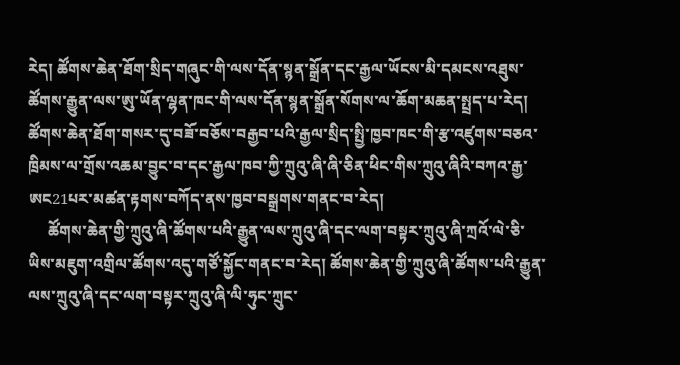རེད། ཚོགས་ཆེན་ཐོག་སྲིད་གཞུང་གི་ལས་དོན་སྙན་སྒྲོན་དང་རྒྱལ་ཡོངས་མི་དམངས་འཐུས་ཚོགས་རྒྱུན་ལས་ཨུ་ཡོན་ལྷན་ཁང་གི་ལས་དོན་སྙན་སྒྲོན་སོགས་ལ་ཆོག་མཆན་སྤྲད་པ་རེད། ཚོགས་ཆེན་ཐོག་གསར་དུ་བཟོ་བཅོས་བརྒྱབ་པའི་རྒྱལ་སྲིད་སྤྱི་ཁྱབ་ཁང་གི་རྩ་འཛུགས་བཅའ་ཁྲིམས་ལ་གྲོས་འཆམ་བྱུང་བ་དང་རྒྱལ་ཁབ་ཀྱི་ཀྲུའུ་ཞི་ཞི་ཅིན་ཕིང་གིས་ཀྲུའུ་ཞིའི་བཀའ་རྒྱ་ཨང21པར་མཚན་རྟགས་བཀོད་ནས་ཁྱབ་བསྒྲགས་གནང་བ་རེད།
     ཚོགས་ཆེན་གྱི་ཀྲུའུ་ཞི་ཚོགས་པའི་རྒྱུན་ལས་ཀྲུའུ་ཞི་དང་ལག་བསྟར་ཀྲུའུ་ཞི་ཀྲའོ་ལེ་ཅི་ཡིས་མཇུག་འགྲིལ་ཚོགས་འདུ་གཙོ་སྐྱོང་གནང་བ་རེད། ཚོགས་ཆེན་གྱི་ཀྲུའུ་ཞི་ཚོགས་པའི་རྒྱུན་ལས་ཀྲུའུ་ཞི་དང་ལག་བསྟར་ཀྲུའུ་ཞི་ལི་ཧུང་ཀྲུང་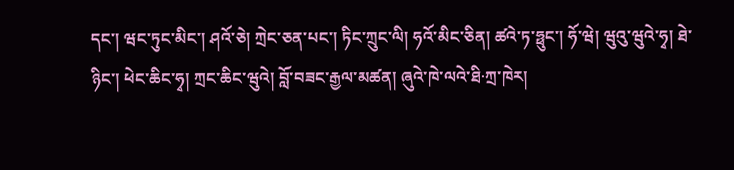དང་། ཝང་ཏུང་མིང་། ཤའོ་ཅེ། ཀྲེང་ཅན་པང་། ཏིང་ཀྲུང་ལི། ཧའོ་མིང་ཅིན། ཚའེ་ཏ་ཧྥུང་། ཧོ་ཝེ། ཝུའུ་ཝུའེ་ཧྭ། ཐེ་ཉིང་། ཕེང་ཆིང་ཧྭ། ཀྲང་ཆིང་ཝུའེ། བློ་བཟང་རྒྱལ་མཚན། ཞུའེ་ཁེ་ལའེ་ཐི·ཀྲ་ཁེར།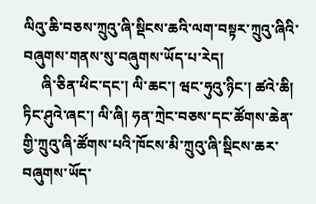ལིའུ་ཆི་བཅས་ཀྲུའུ་ཞི་སྡིངས་ཆའི་ལག་བསྟར་ཀྲུའུ་ཞིའི་བཞུགས་གནས་སུ་བཞུགས་ཡོད་པ་རེད།
     ཞི་ཅིན་ཕིང་དང་། ལི་ཆང་། ཝང་ཧུའུ་ཉིང་། ཚའེ་ཆི། ཏིང་ཤུའེ་ཞང་། ལི་ཞི། ཧན་ཀྲེང་བཅས་དང་ཚོགས་ཆེན་གྱི་ཀྲུའུ་ཞི་ཚོགས་པའི་ཁོངས་མི་ཀྲུའུ་ཞི་སྡིངས་ཆར་བཞུགས་ཡོད་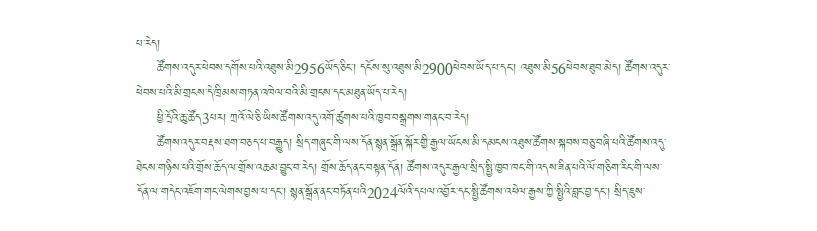པ་རེད།
     ཚོགས་འདུར་ཕེབས་དགོས་པའི་འཐུས་མི2956ཡོད་ཅིང་། དངོས་སུ་འཐུས་མི2900ཕེབས་ཡོད་པ་དང་། འཐུས་མི56ཕེབས་ཐུབ་མེད། ཚོགས་འདུར་ཕེབས་པའི་མི་གྲངས་དེ་ཁྲིམས་གཏན་འཁེལ་བའི་མི་གྲངས་དང་མཐུན་ཡོད་པ་རེད།
     ཕྱི་དྲོའི་ཆུ་ཚོད3པར། ཀྲའོ་ལེ་ཅི་ཡིས་ཚོགས་འདུ་འགོ་ཚུགས་པའི་ཁྱབ་བསྒྲགས་གནང་བ་རེད།
     ཚོགས་འདུར་བརྡས་ཐག་བཅད་པ་བརྒྱུད། སྲིད་གཞུང་གི་ལས་དོན་སྙན་སྒྲོན་སྐོར་གྱི་རྒྱལ་ཡོངས་མི་དམངས་འཐུས་ཚོགས་སྐབས་བཅུ་བཞི་པའི་ཚོགས་འདུ་ཐེངས་གཉིས་པའི་གྲོས་ཆོད་ལ་གྲོས་འཆམ་བྱུང་བ་རེད། གྲོས་ཆོད་ནང་བསྟན་དོན། ཚོགས་འདུར་རྒྱལ་སྲིད་སྤྱི་ཁྱབ་ཁང་གི་འདས་ཟིན་པའི་ལོ་གཅིག་རིང་གི་ལས་དོན་ལ་གདེང་འཇོག་གང་ལེགས་བྱས་པ་དང་། སྙན་སྒྲོན་ནང་བཏོན་པའི2024ལོའི་དཔལ་འབྱོར་དང་སྤྱི་ཚོགས་འཕེལ་རྒྱས་ཀྱི་སྤྱིའི་བླང་བྱ་དང་། སྲིད་ཇུས་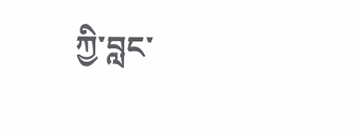ཀྱི་བླང་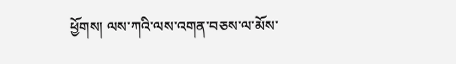ཕྱོགས། ལས་ཀའི་ལས་འགན་བཅས་ལ་མོས་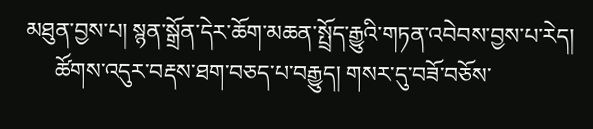མཐུན་བྱས་པ། སྙན་སྒྲོན་དེར་ཆོག་མཆན་སྤྲོད་རྒྱུའི་གཏན་འབེབས་བྱས་པ་རེད།
     ཚོགས་འདུར་བརྡས་ཐག་བཅད་པ་བརྒྱུད། གསར་དུ་བཟོ་བཅོས་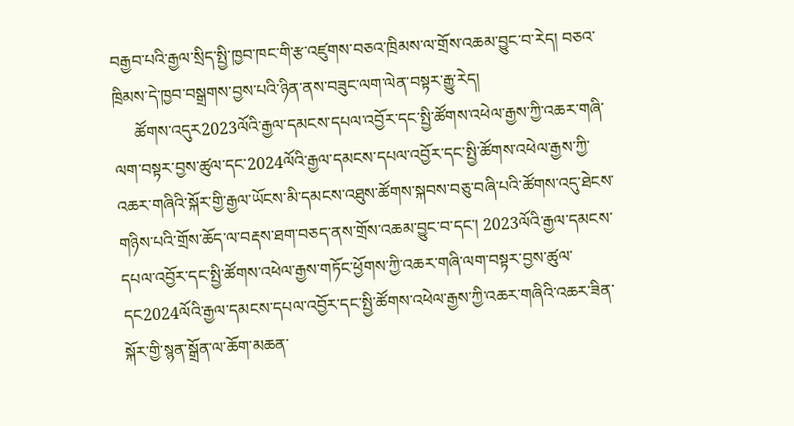བརྒྱབ་པའི་རྒྱལ་སྲིད་སྤྱི་ཁྱབ་ཁང་གི་རྩ་འཛུགས་བཅའ་ཁྲིམས་ལ་གྲོས་འཆམ་བྱུང་བ་རེད། བཅའ་ཁྲིམས་དེ་ཁྱབ་བསྒྲགས་བྱས་པའི་ཉིན་ནས་བཟུང་ལག་ལེན་བསྟར་རྒྱུ་རེད།
     ཚོགས་འདུར2023ལོའི་རྒྱལ་དམངས་དཔལ་འབྱོར་དང་སྤྱི་ཚོགས་འཕེལ་རྒྱས་ཀྱི་འཆར་གཞི་ལག་བསྟར་བྱས་ཚུལ་དང་2024ལོའི་རྒྱལ་དམངས་དཔལ་འབྱོར་དང་སྤྱི་ཚོགས་འཕེལ་རྒྱས་ཀྱི་འཆར་གཞིའི་སྐོར་གྱི་རྒྱལ་ཡོངས་མི་དམངས་འཐུས་ཚོགས་སྐབས་བཅུ་བཞི་པའི་ཚོགས་འདུ་ཐེངས་གཉིས་པའི་གྲོས་ཆོད་ལ་བརྡས་ཐག་བཅད་ནས་གྲོས་འཆམ་བྱུང་བ་དང་། 2023ལོའི་རྒྱལ་དམངས་དཔལ་འབྱོར་དང་སྤྱི་ཚོགས་འཕེལ་རྒྱས་གཏོང་ཕྱོགས་ཀྱི་འཆར་གཞི་ལག་བསྟར་བྱས་ཚུལ་དང2024ལོའི་རྒྱལ་དམངས་དཔལ་འབྱོར་དང་སྤྱི་ཚོགས་འཕེལ་རྒྱས་ཀྱི་འཆར་གཞིའི་འཆར་ཟིན་སྐོར་གྱི་སྙན་སྒྲོན་ལ་ཆོག་མཆན་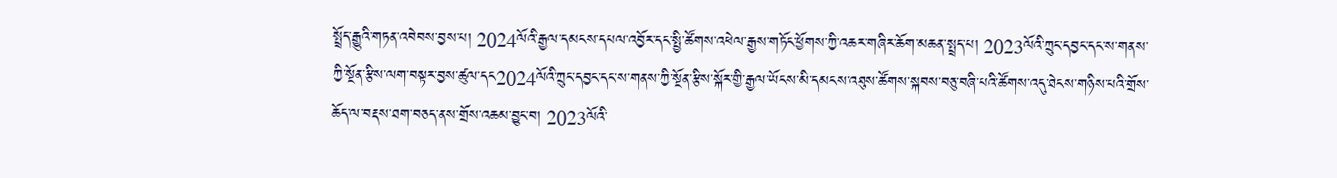སྤྲོད་རྒྱུའི་གཏན་འབེབས་བྱས་པ། 2024ལོའི་རྒྱལ་དམངས་དཔལ་འབྱོར་དང་སྤྱི་ཚོགས་འཕེལ་རྒྱས་གཏོང་ཕྱོགས་ཀྱི་འཆར་གཞིར་ཆོག་མཆན་སྤྲད་པ། 2023ལོའི་ཀྲུང་དབྱང་དང་ས་གནས་ཀྱི་སྔོན་རྩིས་ལག་བསྟར་བྱས་ཚུལ་དང2024ལོའི་ཀྲུང་དབྱང་དང་ས་གནས་ཀྱི་སྔོན་རྩིས་སྐོར་གྱི་རྒྱལ་ཡོངས་མི་དམངས་འཐུས་ཚོགས་སྐབས་བཅུ་བཞི་པའི་ཚོགས་འདུ་ཐེངས་གཉིས་པའི་གྲོས་ཆོད་ལ་བརྡས་ཐག་བཅད་ནས་གྲོས་འཆམ་བྱུང་བ། 2023ལོའི་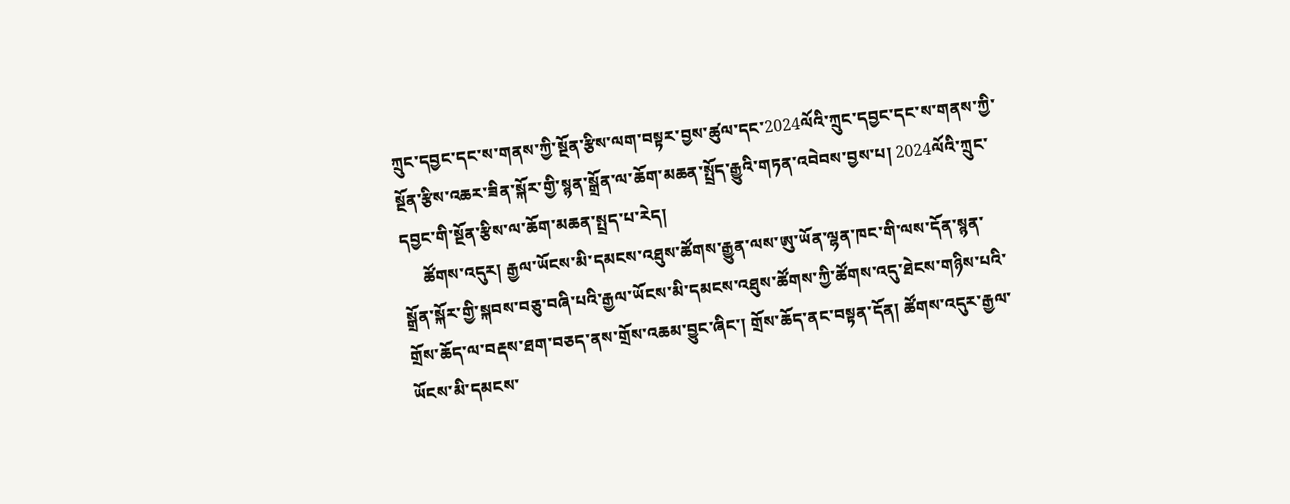ཀྲུང་དབྱང་དང་ས་གནས་ཀྱི་སྔོན་རྩིས་ལག་བསྟར་བྱས་ཚུལ་དང་2024ལོའི་ཀྲུང་དབྱང་དང་ས་གནས་ཀྱི་སྔོན་རྩིས་འཆར་ཟིན་སྐོར་གྱི་སྙན་སྒྲོན་ལ་ཆོག་མཆན་སྤྲོད་རྒྱུའི་གཏན་འབེབས་བྱས་པ། 2024ལོའི་ཀྲུང་དབྱང་གི་སྔོན་རྩིས་ལ་ཆོག་མཆན་སྤྲད་པ་རེད།
     ཚོགས་འདུར། རྒྱལ་ཡོངས་མི་དམངས་འཐུས་ཚོགས་རྒྱུན་ལས་ཨུ་ཡོན་ལྷན་ཁང་གི་ལས་དོན་སྙན་སྒྲོན་སྐོར་གྱི་སྐབས་བཅུ་བཞི་པའི་རྒྱལ་ཡོངས་མི་དམངས་འཐུས་ཚོགས་ཀྱི་ཚོགས་འདུ་ཐེངས་གཉིས་པའི་གྲོས་ཆོད་ལ་བརྡས་ཐག་བཅད་ནས་གྲོས་འཆམ་བྱུང་ཞིང་། གྲོས་ཆོད་ནང་བསྟན་དོན། ཚོགས་འདུར་རྒྱལ་ཡོངས་མི་དམངས་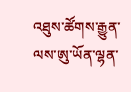འཐུས་ཚོགས་རྒྱུན་ལས་ཨུ་ཡོན་ལྷན་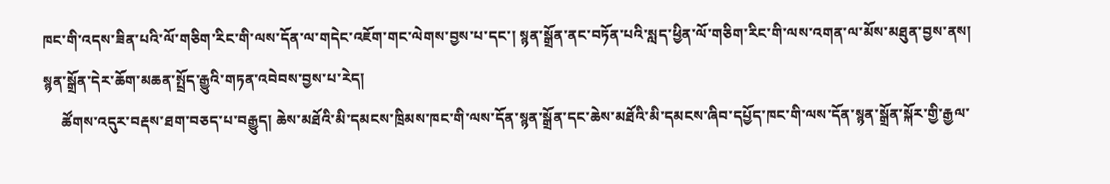ཁང་གི་འདས་ཟིན་པའི་ལོ་གཅིག་རིང་གི་ལས་དོན་ལ་གདེང་འཇོག་གང་ལེགས་བྱས་པ་དང་། སྙན་སྒྲོན་ནང་བཏོན་པའི་སླད་ཕྱིན་ལོ་གཅིག་རིང་གི་ལས་འགན་ལ་མོས་མཐུན་བྱས་ནས། སྙན་སྒྲོན་དེར་ཆོག་མཆན་སྤྲོད་རྒྱུའི་གཏན་འབེབས་བྱས་པ་རེད།
     ཚོགས་འདུར་བརྡས་ཐག་བཅད་པ་བརྒྱུད། ཆེས་མཐོའི་མི་དམངས་ཁྲིམས་ཁང་གི་ལས་དོན་སྙན་སྒྲོན་དང་ཆེས་མཐོའི་མི་དམངས་ཞིབ་དཔྱོད་ཁང་གི་ལས་དོན་སྙན་སྒྲོན་སྐོར་གྱི་རྒྱལ་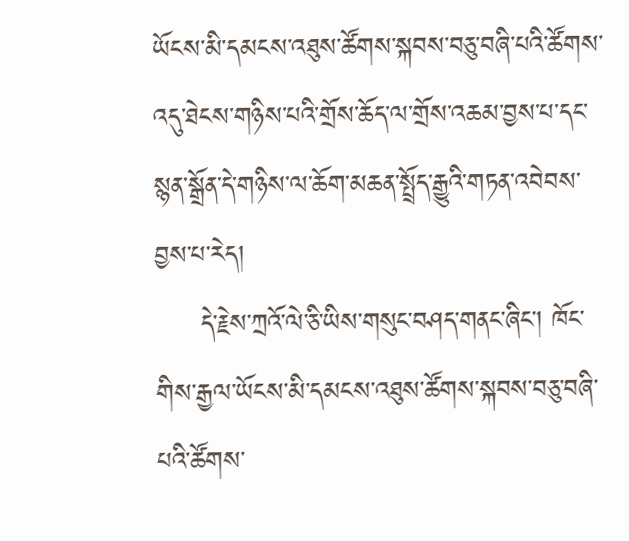ཡོངས་མི་དམངས་འཐུས་ཚོགས་སྐབས་བཅུ་བཞི་པའི་ཚོགས་འདུ་ཐེངས་གཉིས་པའི་གྲོས་ཆོད་ལ་གྲོས་འཆམ་བྱས་པ་དང་སྙན་སྒྲོན་དེ་གཉིས་ལ་ཆོག་མཆན་སྤྲོད་རྒྱུའི་གཏན་འབེབས་བྱས་པ་རེད།
     དེ་རྗེས་ཀྲའོ་ལེ་ཅི་ཡིས་གསུང་བཤད་གནང་ཞིང་། ཁོང་གིས་རྒྱལ་ཡོངས་མི་དམངས་འཐུས་ཚོགས་སྐབས་བཅུ་བཞི་པའི་ཚོགས་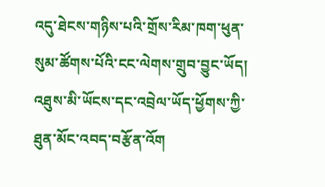འདུ་ཐེངས་གཉིས་པའི་གྲོས་རིམ་ཁག་ཕུན་སུམ་ཚོགས་པོའི་ངང་ལེགས་གྲུབ་བྱུང་ཡོད། འཐུས་མི་ཡོངས་དང་འབྲེལ་ཡོད་ཕྱོགས་ཀྱི་ཐུན་མོང་འབད་བརྩོན་འོག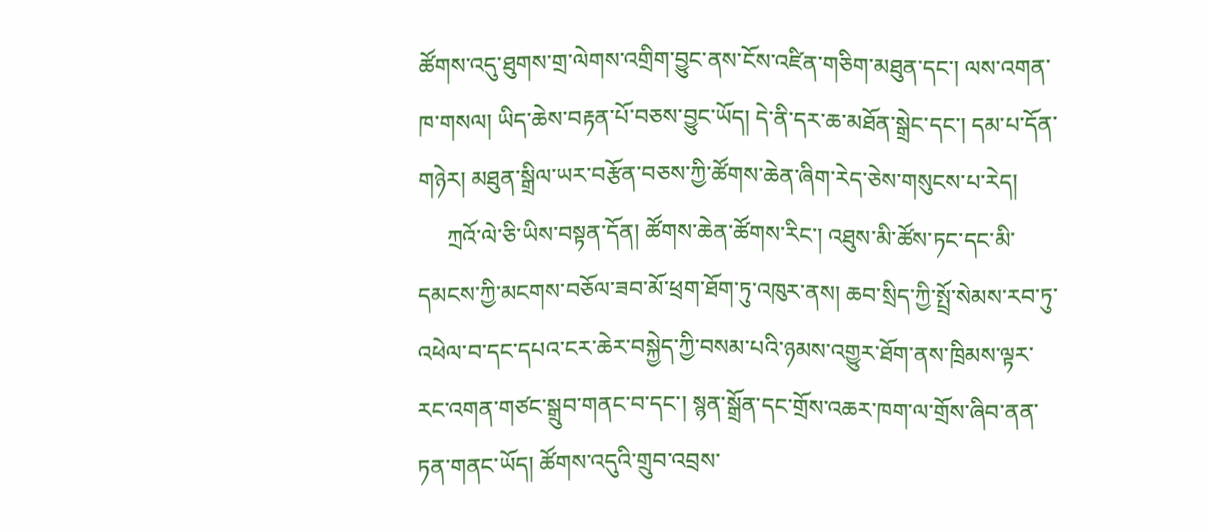ཚོགས་འདུ་ཐུགས་གྲ་ལེགས་འགྲིག་བྱུང་ནས་ངོས་འཛིན་གཅིག་མཐུན་དང་། ལས་འགན་ཁ་གསལ། ཡིད་ཆེས་བརྟན་པོ་བཅས་བྱུང་ཡོད། དེ་ནི་དར་ཆ་མཐོན་སྒྲེང་དང་། དམ་པ་དོན་གཉེར། མཐུན་སྒྲིལ་ཡར་བརྩོན་བཅས་ཀྱི་ཚོགས་ཆེན་ཞིག་རེད་ཅེས་གསུངས་པ་རེད།
     ཀྲའོ་ལེ་ཅི་ཡིས་བསྟན་དོན། ཚོགས་ཆེན་ཚོགས་རིང་། འཐུས་མི་ཚོས་ཏང་དང་མི་དམངས་ཀྱི་མངགས་བཅོལ་ཟབ་མོ་ཕྲག་ཐོག་ཏུ་འཁུར་ནས། ཆབ་སྲིད་ཀྱི་སྤྲོ་སེམས་རབ་ཏུ་འཕེལ་བ་དང་དཔའ་ངར་ཆེར་བསྐྱེད་ཀྱི་བསམ་པའི་ཉམས་འགྱུར་ཐོག་ནས་ཁྲིམས་ལྟར་རང་འགན་གཙང་སྒྲུབ་གནང་བ་དང་། སྙན་སྒྲོན་དང་གྲོས་འཆར་ཁག་ལ་གྲོས་ཞིབ་ནན་ཏན་གནང་ཡོད། ཚོགས་འདུའི་གྲུབ་འབྲས་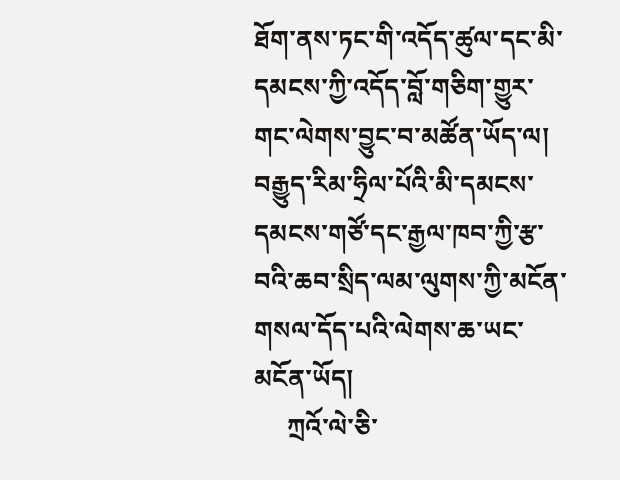ཐོག་ནས་ཏང་གི་འདོད་ཚུལ་དང་མི་དམངས་ཀྱི་འདོད་བློ་གཅིག་གྱུར་གང་ལེགས་བྱུང་བ་མཚོན་ཡོད་ལ། བརྒྱུད་རིམ་ཧྲིལ་པོའི་མི་དམངས་དམངས་གཙོ་དང་རྒྱལ་ཁབ་ཀྱི་རྩ་བའི་ཆབ་སྲིད་ལམ་ལུགས་ཀྱི་མངོན་གསལ་དོད་པའི་ལེགས་ཆ་ཡང་མངོན་ཡོད།
     ཀྲའོ་ལེ་ཅི་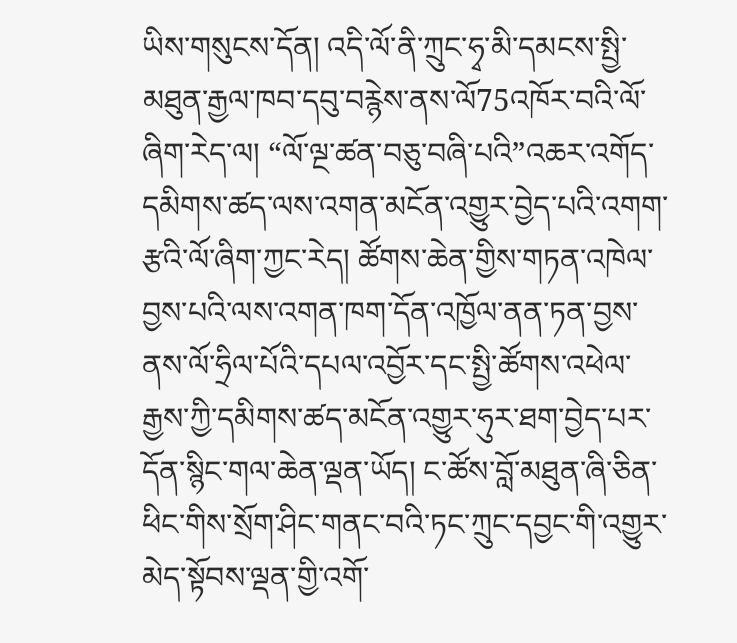ཡིས་གསུངས་དོན། འདི་ལོ་ནི་ཀྲུང་ཧྭ་མི་དམངས་སྤྱི་མཐུན་རྒྱལ་ཁབ་དབུ་བརྙེས་ནས་ལོ75འཁོར་བའི་ལོ་ཞིག་རེད་ལ། “ལོ་ལྔ་ཚན་བཅུ་བཞི་པའི”འཆར་འགོད་དམིགས་ཚད་ལས་འགན་མངོན་འགྱུར་བྱེད་པའི་འགག་རྩའི་ལོ་ཞིག་ཀྱང་རེད། ཚོགས་ཆེན་གྱིས་གཏན་འཁེལ་བྱས་པའི་ལས་འགན་ཁག་དོན་འཁྱོལ་ནན་ཏན་བྱས་ནས་ལོ་ཧྲིལ་པོའི་དཔལ་འབྱོར་དང་སྤྱི་ཚོགས་འཕེལ་རྒྱས་ཀྱི་དམིགས་ཚད་མངོན་འགྱུར་ཧུར་ཐག་བྱེད་པར་དོན་སྙིང་གལ་ཆེན་ལྡན་ཡོད། ང་ཚོས་བློ་མཐུན་ཞི་ཅིན་ཕིང་གིས་སྲོག་ཤིང་གནང་བའི་ཏང་ཀྲུང་དབྱང་གི་འགྱུར་མེད་སྟོབས་ལྡན་གྱི་འགོ་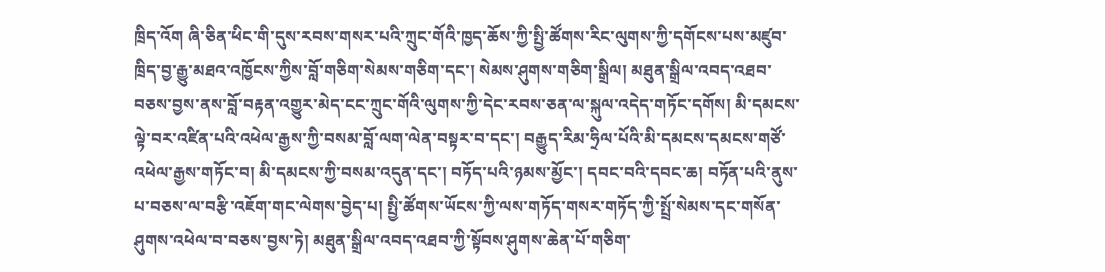ཁྲིད་འོག ཞི་ཅིན་ཕིང་གི་དུས་རབས་གསར་པའི་ཀྲུང་གོའི་ཁྱད་ཆོས་ཀྱི་སྤྱི་ཚོགས་རིང་ལུགས་ཀྱི་དགོངས་པས་མཛུབ་ཁྲིད་བྱ་རྒྱུ་མཐའ་འཁྱོངས་ཀྱིས་བློ་གཅིག་སེམས་གཅིག་དང་། སེམས་ཤུགས་གཅིག་སྒྲིལ། མཐུན་སྒྲིལ་འབད་འཐབ་བཅས་བྱས་ནས་བློ་བརྟན་འགྱུར་མེད་ངང་ཀྲུང་གོའི་ལུགས་ཀྱི་དེང་རབས་ཅན་ལ་སྐུལ་འདེད་གཏོང་དགོས། མི་དམངས་ལྟེ་བར་འཛིན་པའི་འཕེལ་རྒྱས་ཀྱི་བསམ་བློ་ལག་ལེན་བསྟར་བ་དང་། བརྒྱུད་རིམ་ཧྲིལ་པོའི་མི་དམངས་དམངས་གཙོ་འཕེལ་རྒྱས་གཏོང་བ། མི་དམངས་ཀྱི་བསམ་འདུན་དང་། བཏོད་པའི་ཉམས་མྱོང་། དབང་བའི་དབང་ཆ། བཏོན་པའི་ནུས་པ་བཅས་ལ་བརྩི་འཇོག་གང་ལེགས་བྱེད་པ། སྤྱི་ཚོགས་ཡོངས་ཀྱི་ལས་གཏོད་གསར་གཏོད་ཀྱི་སྤྲོ་སེམས་དང་གསོན་ཤུགས་འཕེལ་བ་བཅས་བྱས་ཏེ། མཐུན་སྒྲིལ་འབད་འཐབ་ཀྱི་སྟོབས་ཤུགས་ཆེན་པོ་གཅིག་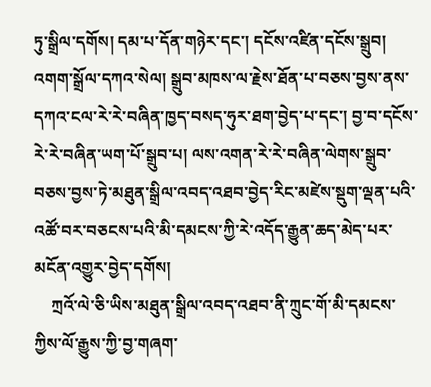ཏུ་སྒྲིལ་དགོས། དམ་པ་དོན་གཉེར་དང་། དངོས་འཛིན་དངོས་སྒྲུབ། འགག་སྒྲོལ་དཀའ་སེལ། སྒྲུབ་མཁས་ལ་རྗེས་ཐོན་པ་བཅས་བྱས་ནས་དཀའ་ངལ་རེ་རེ་བཞིན་ཁྱད་བསད་ཧུར་ཐག་བྱེད་པ་དང་། བྱ་བ་དངོས་རེ་རེ་བཞིན་ཡག་པོ་སྒྲུབ་པ། ལས་འགན་རེ་རེ་བཞིན་ལེགས་སྒྲུབ་བཅས་བྱས་ཏེ་མཐུན་སྒྲིལ་འབད་འཐབ་བྱེད་རིང་མཛེས་སྡུག་ལྡན་པའི་འཚོ་བར་བཅངས་པའི་མི་དམངས་ཀྱི་རེ་འདོད་རྒྱུན་ཆད་མེད་པར་མངོན་འགྱུར་བྱེད་དགོས།
    ཀྲའོ་ལེ་ཅི་ཡིས་མཐུན་སྒྲིལ་འབད་འཐབ་ནི་ཀྲུང་གོ་མི་དམངས་ཀྱིས་ལོ་རྒྱུས་ཀྱི་བྱ་གཞག་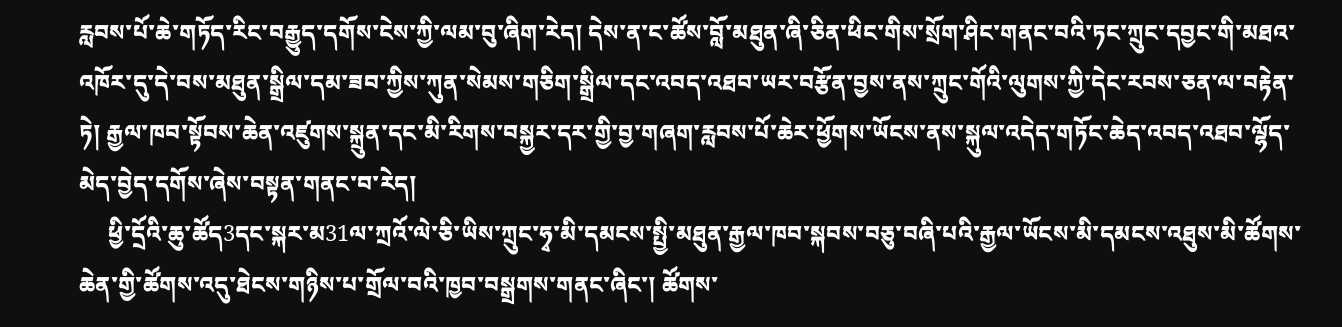རླབས་པོ་ཆེ་གཏོད་རིང་བརྒྱུད་དགོས་ངེས་ཀྱི་ལམ་བུ་ཞིག་རེད། དེས་ན་ང་ཚོས་བློ་མཐུན་ཞི་ཅིན་ཕིང་གིས་སྲོག་ཤིང་གནང་བའི་ཏང་ཀྲུང་དབྱང་གི་མཐའ་འཁོར་དུ་དེ་བས་མཐུན་སྒྲིལ་དམ་ཟབ་ཀྱིས་ཀུན་སེམས་གཅིག་སྒྲིལ་དང་འབད་འཐབ་ཡར་བརྩོན་བྱས་ནས་ཀྲུང་གོའི་ལུགས་ཀྱི་དེང་རབས་ཅན་ལ་བརྟེན་ཏེ། རྒྱལ་ཁབ་སྟོབས་ཆེན་འཛུགས་སྐྲུན་དང་མི་རིགས་བསྐྱར་དར་གྱི་བྱ་གཞག་རླབས་པོ་ཆེར་ཕྱོགས་ཡོངས་ནས་སྐུལ་འདེད་གཏོང་ཆེད་འབད་འཐབ་ལྷོད་མེད་བྱེད་དགོས་ཞེས་བསྟན་གནང་བ་རེད།
     ཕྱི་དྲོའི་ཆུ་ཚོད3དང་སྐར་མ31ལ་ཀྲའོ་ལེ་ཅི་ཡིས་ཀྲུང་ཧྭ་མི་དམངས་སྤྱི་མཐུན་རྒྱལ་ཁབ་སྐབས་བཅུ་བཞི་པའི་རྒྱལ་ཡོངས་མི་དམངས་འཐུས་མི་ཚོགས་ཆེན་གྱི་ཚོགས་འདུ་ཐེངས་གཉིས་པ་གྲོལ་བའི་ཁྱབ་བསྒྲགས་གནང་ཞིང་། ཚོགས་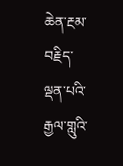ཆེན་རྔམ་བརྗིད་ལྡན་པའི་རྒྱལ་གླུའི་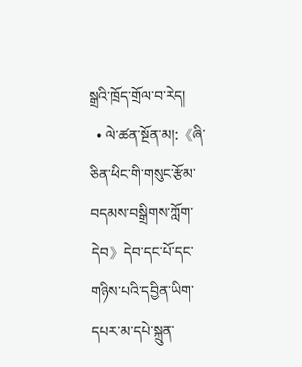སྒྲའི་ཁྲོད་གྲོལ་བ་རེད།
  • ལེ་ཚན་སྔོན་མ།:《ཞི་ཅིན་ཕིང་གི་གསུང་རྩོམ་བདམས་བསྒྲིགས་ཀློག་དེབ》དེབ་དང་པོ་དང་གཉིས་པའི་དབྱིན་ཡིག་དཔར་མ་དཔེ་སྐྲུན་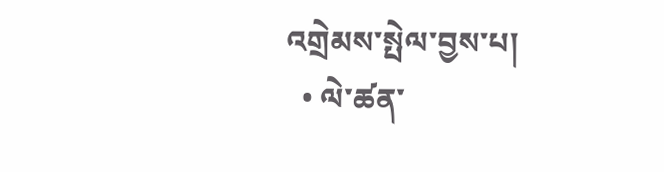འགྲེམས་སྤེལ་བྱས་པ།
  • ལེ་ཚན་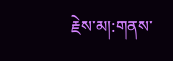རྗེས་མ།:གནས་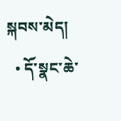སྐབས་མེད།
  • དོ་སྣང་ཆེ་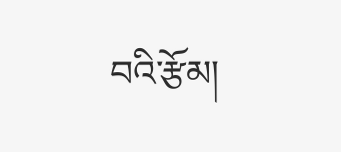བའི་རྩོམ།